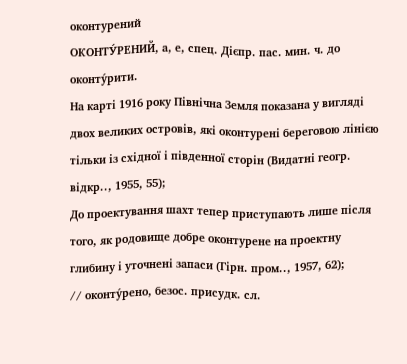оконтурений
ОКОНТУ́РЕНИЙ, а, е, спец. Дієпр. пас. мин. ч. до оконту́рити.
На карті 1916 року Північна Земля показана у вигляді двох великих островів, які оконтурені береговою лінією тільки із східної і південної сторін (Видатні геогр. відкр.., 1955, 55);
До проектування шахт тепер приступають лише після того, як родовище добре оконтурене на проектну глибину і уточнені запаси (Гірн. пром.., 1957, 62);
// оконту́рено, безос. присудк. сл.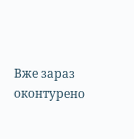Вже зараз оконтурено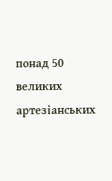понад 50 великих артезіанських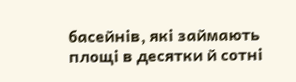басейнів, які займають площі в десятки й сотні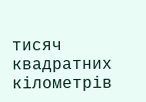тисяч квадратних кілометрів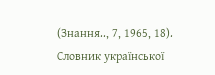(Знання.., 7, 1965, 18).
Словник української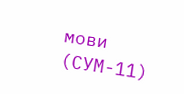мови (СУМ-11)